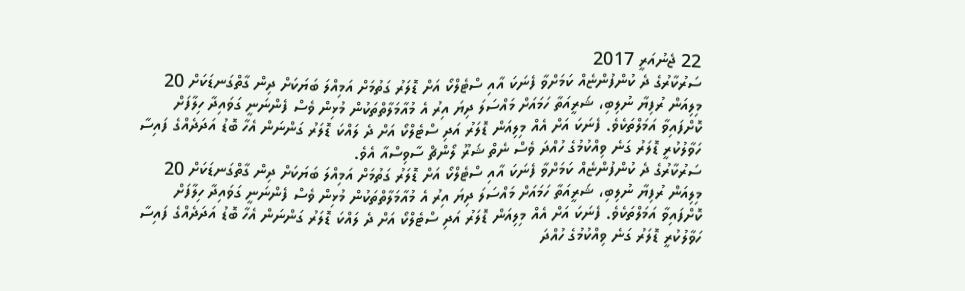22 ޖެނުއަރީ 2017
ސަރުކާރުގެ ދެ ކުންފުންޏެއް ކަމަށްވާ ފެނަކަ އާއި ސްޓެލްކޯ އަށް ޑޮލަރު ގަތުމަށް އަމިއްލަ ބަޔަކަށް ދިން ގާތްގަނޑަކަށް 20 މިލިއަން ރުފިޔާ ނުލިބި، ޝަރީއަތާ ހަމައަށް މައްސަލަ ދިޔަ އިރު އެ މުއާމަލާތްތަކުން މުޅިން ވެސް ފެންނަނީ ގަވައިދާ ހިލާފަށް ކޮށްފައިވާ އަމަލްތަކެވެ. ފެނަކަ އަށް އެއް މިލިއަން ޑޮލަރު އަދި ސްޓެލްކޯ އަށް ދެ ލައްކަ ޑޮލަރު ގަންނަން އެހާ ބޮޑު އަދަދެއްގެ ފައިސާ ހަވާލުކުރީ ޑޮލަރު ގަނެ ވިއްކުމުގެ ހުއްދަ ވެސް ނެތް ޝަރޫ ލޯންޗް ސާވިސްއާ އެވެ.
ސަރުކާރުގެ ދެ ކުންފުންޏެއް ކަމަށްވާ ފެނަކަ އާއި ސްޓެލްކޯ އަށް ޑޮލަރު ގަތުމަށް އަމިއްލަ ބަޔަކަށް ދިން ގާތްގަނޑަކަށް 20 މިލިއަން ރުފިޔާ ނުލިބި، ޝަރީއަތާ ހަމައަށް މައްސަލަ ދިޔަ އިރު އެ މުއާމަލާތްތަކުން މުޅިން ވެސް ފެންނަނީ ގަވައިދާ ހިލާފަށް ކޮށްފައިވާ އަމަލްތަކެވެ. ފެނަކަ އަށް އެއް މިލިއަން ޑޮލަރު އަދި ސްޓެލްކޯ އަށް ދެ ލައްކަ ޑޮލަރު ގަންނަން އެހާ ބޮޑު އަދަދެއްގެ ފައިސާ ހަވާލުކުރީ ޑޮލަރު ގަނެ ވިއްކުމުގެ ހުއްދަ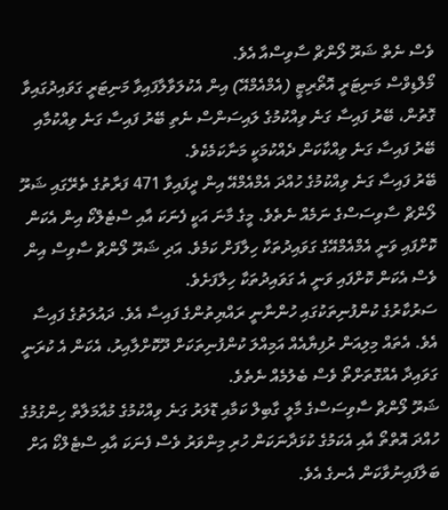ވެސް ނެތް ޝަރޫ ލޯންޗް ސާވިސްއާ އެވެ.
މޯލްޑިވްސް މަނިޓަރީ އޮތޯރިޓީ (އެމްއެމްއޭ) އިން އެކުލަވާލާފައިވާ މަނިޓަރީ ގަވައިދުގައިވާ ގޮތުން، ބޭރު ފައިސާ ގަނެ ވިއްކުމުގެ ލައިސަންސް ނެތި ބޭރު ފައިސާ ގަނެ ވިއްކުމާއި ބޭރު ފައިސާ ގަނެ ވިއްކާކަން ދެއްކުމަކީ މަނާކަމެކެވެ.
ބޭރު ފައިސާ ގަނެ ވިއްކުމުގެ ހުއްދަ އެމްއެމްއޭ އިން ދީފައިވާ 471 ފަރާތުގެ ތެރޭގައި ޝަރޫ ލޯންޗް ސާވިސަސްގެ ނަމެއް ނެތެވެ. މީގެ މާނަ އަކީ ފެނަކަ އާއި ސްޓެލްކޯ އިން އެކަން ކޮށްފައި ވަނީ އެމްއެމްއޭގެ ގަވައިދުތަކާ ހިލާފަށް ކަމެވެ. އަދި ޝަރޫ ލޯންޗް ސާވިސް އިން ވެސް އެކަން ކޮށްފައި ވަނީ އެ ގަވައިދުތަކާ ހިލާފަށެވެ.
ސަރުކާރުގެ ކުންފުނިތަކުގައި ހުންނާނީ ރައްޔިތުންގެ ފައިސާ އެވެ. ދައުލަތުގެ ފައިސާ އެވެ. އެތައް މިލިއަން ރުފިޔާއެއް އަމިއްލަ ކުންފުނިތަކަށް ދޫކޮށްލާއިރު، އެކަން އެ ކުރަނީ ގަވައިދާ އެއްގޮތަށްތޯ ވެސް ބެލުމެއް ނެތެވެ.
ޝަރޫ ލޯންޗް ސާވިސަސްގެ މާލީ ގާބިލް ކަމާއި ޑޮލަރު ގަނެ ވިއްކުމުގެ މުއާމަލާތް ހިންގުމުގެ ހުއްދަ އޮތްތޯ އާއި އެކަމުގެ ކުޅަދާނަކަން ހުރި މިންވަރު ވެސް ފެނަކަ އާއި ސްޓެލްކޯ އަށް ބަލާފައިނުވާކަން އެނގެ އެވެ.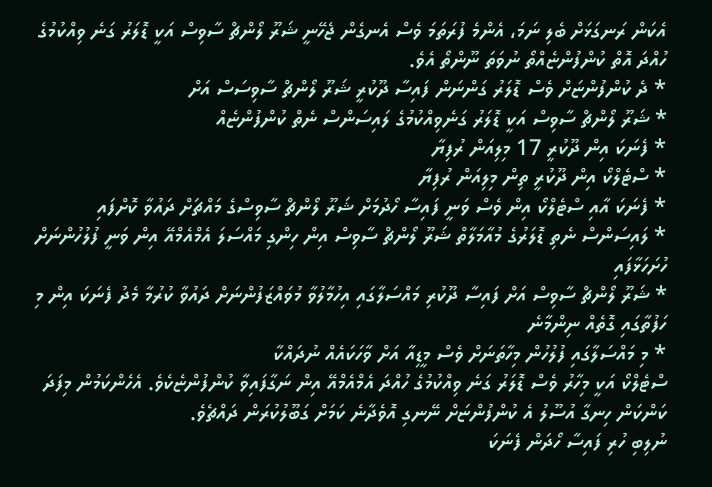އެކަން ރަނގަޅަށް ބެލި ނަމަ، އެންމެ ފުރަތަމަ ވެސް އެނގެން ޖެހޭނީ ޝަރޫ ލޯންޗް ސާވިސް އަކީ ޑޮލަރު ގަނެ ވިއްކުމުގެ ހުއްދަ އޮތް ކުންފުންޏެއްތޯ ނުވަތަ ނޫންތޯ އެވެ.
* ދެ ކުންފުންޏަށް ވެސް ޑޮލަރު ގަންނަން ފައިސާ ދޫކުރީ ޝަރޫ ލޯންޗް ސާވިސަސް އަށް
* ޝަރޫ ލޯންޗް ސާވިސް އަކީ ޑޮލަރު ގަނެވިއްކުމުގެ ލައިސަންސް ނެތް ކުންފުންޏެއް
* ފެނަކަ އިން ދޫކުރީ 17 މިލިއަން ރުފިޔާ
* ސްޓެލްކޯ އިން ދޫކުރީ ތިން މިލިއަން ރުފިޔާ
* ފެނަކަ އާއި ސްޓެލްކޯ އިން ވެސް ވަނީ ފައިސާ ހޯދުމަށް ޝަރޫ ލޯންޗް ސާވިސްގެ މައްޗަށް ދައުވާ ކޮށްފައި
* ލައިސަންސް ނެތި ޑޮލަރުގެ މުއާމަލާތް ޝަރޫ ލޯންޗް ސާވިސް އިން ހިންގި މައްސަލަ އެމްއެމްއޭ އިން ވަނީ ފުލުހުންނަށް ހުށަހަޅާފައި
* ޝަރޫ ލޯންޗް ސާވިސް އަށް ފައިސާ ދޫކުރި މައްސަލާގައި އިހުމާލުވާ މުވައްޒަފުންނަށް ދައުވާ ކުރުމާ މެދު ފެނަކަ އިން މި ހަފުތާގައި ގޮތެއް ނިންމާނެ
* މި މައްސަލާގައި ފުލުހުން މިހާތަނަށް ވެސް މީޑިއާ އަށް ވާހަކައެއް ނުދައްކާ
ސްޓެލްކޯ އަކީ މިހާރު ވެސް ޑޮލަރު ގަނެ ވިއްކުމުގެ ހުއްދަ އެމްއެމްއޭ އިން ނަގާފައިވާ ކުންފުންޏެކެވެ. އެހެންކަމުން މިފަދަ ކަންކަން ހިނގާ އުސޫލު އެ ކުންފުންޏަށް ނޭނގި އޮވެދާނެ ކަމަށް ގަބޫލުކުރަން ދައްޗެވެ.
ނުލިބި ހުރި ފައިސާ ހޯދަން ފެނަކަ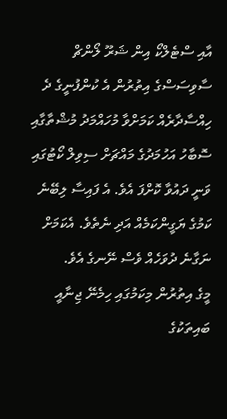އާއި ސްޓެލްކޯ އިން ޝަރޫ ލޯންޗް ސާވިސަސްގެ އިތުރުން އެ ކުންފުނީގެ ދެ ހިއްސާދާރެއް ކަމަށްވާ މުހައްމަދު މުޝްތާގާއި ސޮބާހު އަހުމަދުގެ މައްޗަށް ސިވިލް ކޯޓުގައި ވަނީ ދައުވާ ކޮށްފަ އެވެ. އެ ފައިސާ ލިބޭނެ ކަމުގެ ޔަގީންކަމެއް އަދި ނެތެވެ. އެކަމަށް ނަގާނެ ދުވަހެއް ވެސް ނޭނގެ އެވެ.
މީގެ އިތުރުން މިކަމުގައި ހިމެނޭ ޖިނާއީ ބައިތަކުގެ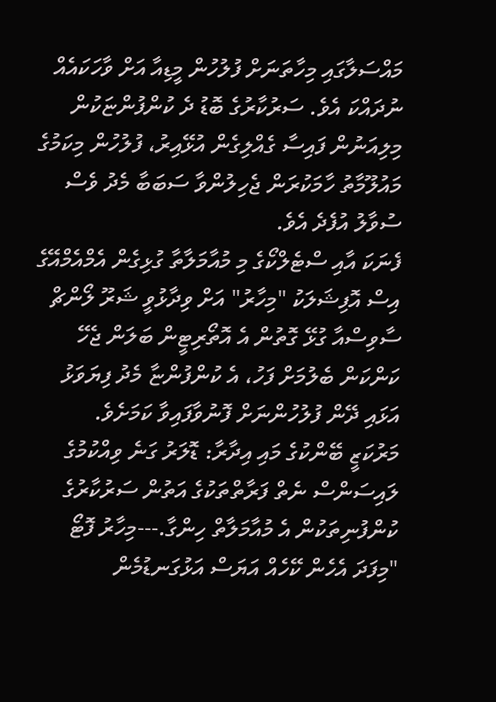މައްސަލާގައި މިހާތަނަށް ފުލުހުން މީޑިއާ އަށް ވާހަކައެއް ނުދައްކަ އެވެ. ސަރުކާރުގެ ބޮޑު ދެ ކުންފުންޏަކުން މިލިއަނުން ފައިސާ ގެއްލިގެން އުޅޭއިރު، ފުލުހުން މިކަމުގެ މައުލޫމާތު ހާމަކުރަން ޖެހިލުންވާ ސަބަބާ މެދު ވެސް ސުވާލު އުފެދެ އެވެ.
ފެނަކަ އާއި ސްޓެލްކޯގެ މި މުއާމަލާތާ ގުޅިގެން އެމްއެމްއޭގެ އިސް އޮފިޝަލަކު "މިހާރު" އަށް ވިދާޅުވީ ޝަރޫ ލޯންޗް ސާވިސްއާ ގުޅޭ ގޮތުން އެ އޮތޯރިޓީން ބަލަން ޖެހޭ ކަންކަން ބެލުމަށް ފަހު، އެ ކުންފުންޏާ މެދު ފިޔަވަޅު އަޅައި ދޭން ފުލުހުންނަށް ފޮނުވާފައިވާ ކަމަށެވެ.
މަރުކަޒީ ބޭންކުގެ މައި އިދާރާ: ޑޮލަރު ގަނެ ވިއްކުމުގެ ލައިސަންސް ނެތް ފަރާތްތަކުގެ އަތުން ސަރުކާރުގެ ކުންފުނިތަކުން އެ މުއާމަލާތް ހިންގާ.---މިހާރު ފޮޓޯ
"މިފަދަ އެހެން ކޭހެއް އަޔަސް އަޅުގަނޑުމެން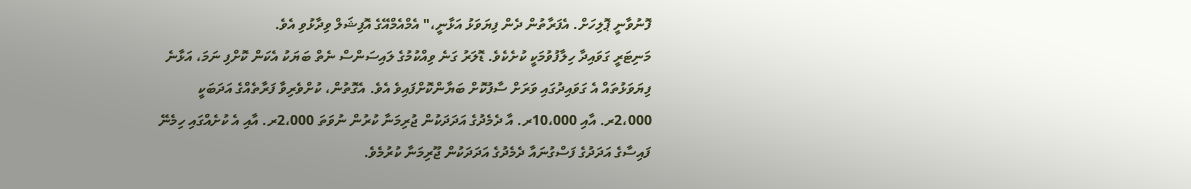ފޮނުވާނީ ޕޮލިހަށް. އެފަރާތުން ދެން ފިޔަވަޅު އަޅާނީ،" އެމްއެމްއޭގެ އޮފިޝަލް ވިދާޅުވި އެވެ.
މަނިޓަރީ ގަވައިދާ ހިލާފުވުމަކީ ކުށެކެވެ. ޑޮލަރު ގަނެ ވިއްކުމުގެ ލައިސަންސް ނެތް ބަޔަކު އެކަން ކޮށްފި ނަމަ، އަޅާނެ ފިޔަވަޅުތައް އެ ގަވައިދުގައި ވަރަށް ސާފުކޮށް ބަޔާންކޮށްފައިވެ އެވެ. އެގޮތުން، ކުށްވެރިވާ ފަރާތެއްގެ އަދަބަކީ 2،000ރ. އާއި 10،000ރ. އާ ދެމެދުގެ އަދަދަކުން ޖުރިމަނާ ކުރުން ނުވަތަ 2،000ރ. އާއި އެ ކުށެއްގައި ހިމެނޭ ފައިސާގެ އަދަދުގެ ފަސްގުނައާ ދެމެދުގެ އަދަދަކުން ޖޫރިމަނާ ކުރުމެވެ.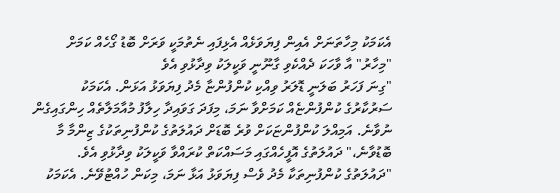އެކަމަކު މިހާތަނަށް އެއިން ފިޔަވަޅެއް އެޅިފައި ނެތުމަކީ ވަރަށް ބޮޑު ގޯހެއް ކަމަށް "މިހާރު" އާ ވާހަކަ ދެއްކެވި ގާނޫނީ ވަކީލަކު ވިދާޅުވި އެވެ
"ގިނަ ފަހަރު ބަލަނީ ޑޮލަރު ވިއްކި ކުންފުންޏާ މެދު ފިޔަވަޅު އަޅަން. އެކަމަކު ސަރުކާރުގެ ކުންފުންޏެއް ކަމަށްވާ ނަމަ، މިފަދަ ގަވައިދާ ހިލާފު މުއާމަލާތެއް ހިންގައިގެން ނުވާނެ. އަމިއްލަ ކުންފުންޏަކަށް ވުރެ ބޮޑަށް ދައުލަތުގެ ކުންފުނިތަކުގެ ޒިންމާ މާ ބޮޑުވާނެ،" ދައުލަތުގެ އޮފީހެއްގައި މަސައްކަތް ކުރައްވާ ވަކީލަކު ވިދާޅުވި އެވެ.
"ދައުލަތުގެ ކުންފުނިތަކާ މެދު ވެސް ފިޔަވަޅު އަޅާ ނަމަ، މިކަން ހުއްޓުވޭނެ. އެކަމަކު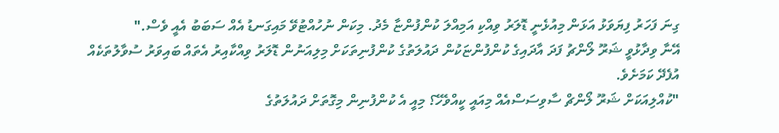ގިނަ ފަހަރު ފިޔަވަޅު އަޅަން މިއުޅެނީ ޑޮލަރު ވިއްކި އަމިއްލަ ކުންފުންޏާ މެދު. މިކަން ނުހުއްޓުވޭ މައިގަނޑު އެއް ސަބަބު އެއީ ވެސް."
އޭނާ ވިދާޅުވީ ޝަރޫ ލޯންޗު ފަދަ އާދައިގެ ކުންފުންޏަކުން ދައުލަތުގެ ކުންފުނިތަކަށް މިލިއަނުން ޑޮލަރު ވިއްކާއިރު އެތައް ބައިވަރު ސުވާލުތަކެއް އުފެދޭ ކަމަށެވެ.
"ކުއްލިއަކަށް ޝަރޫ ލޯންޗް ސާވިސަސްއެއް މިއައީ ކީއްވެހޭ؟ މިއީ އެ ކުންފުނިން މިގޮތަށް ދައުލަތުގެ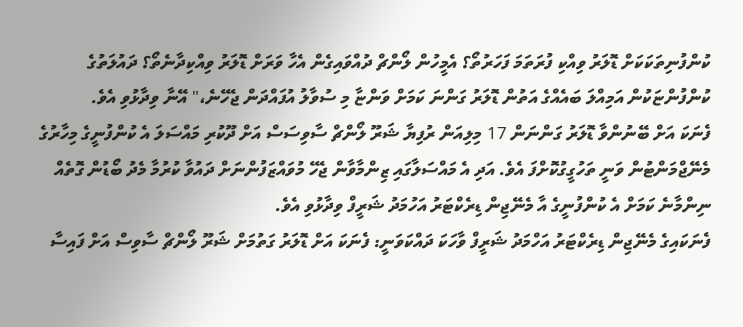ކުންފުނިތަކަކަށް ޑޮލަރު ވިއްކި ފުރަތަމަ ފަހަރުތޯ؟ އެމީހުން ލޯންޗް ދުއްވައިގެން އެހާ ވަރަށް ޑޮލަރު ވިއްކިދާނެތޯ؟ ދައުލަތުގެ ކުންފުންޏަކުން އަމިއްލަ ބައެއްގެ އަތުން ޑޮލަރު ގަންނަ ކަމަށް ވަންޏާ މި ސުވާލު އުފައްދަން ޖެހޭނެ،" އޭނާ ވިދާޅުވި އެވެ.
ފެނަކަ އަށް ބޭނުންވާ ޑޮލަރު ގަންނަން 17 މިލިއަން ރުފިޔާ ޝަރޫ ލޯންޗް ސާވިސަސް އަށް ދޫކުރި މައްސަލަ އެ ކުންފުނީގެ މިހާރުގެ މެނޭޖްމަންޓުން ވަނީ ތަހުގީގުކޮށްފަ އެވެ. އަދި އެ މައްސަލާގައި ޒިންމާވާން ޖެހޭ މުވައްޒަފުންނަށް ދައުވާ ކުރުމާ މެދު ބޯޑުން ގޮތެއް ނިންމާނެ ކަމަށް އެ ކުންފުނީގެ އާ މެނޭޖިން ޑިރެކްޓަރު އަހުމަދު ޝަރީފް ވިދާޅުވި އެވެ.
ފެނަކައިގެ މެނޭޖިން ޑިރެކްޓަރު އަހްމަދު ޝަރީފް ވާހަކަ ދައްކަވަނީ: ފެނަކަ އަށް ޑޮލަރު ގަތުމަށް ޝަރޫ ލޯންޗް ސާވިސް އަށް ފައިސާ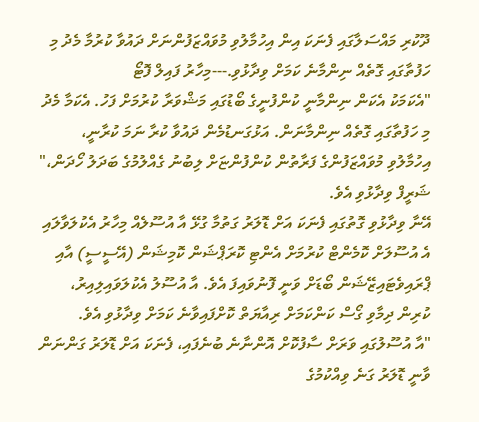ދޫކުރި މައްސަލާގައި ފެނަކަ އިން އިހުމާލުވި މުވައްޒަފުންނަށް ދައުވާ ކުރުމާ މެދު މި ހަފުތާގައި ގޮތެއް ނިންމާނެ ކަމަށް ވިދާޅުވި.---މިހާރު ފައިލް ފޮޓޯ
"އެކަމަކު އެކަން ނިންމާނީ ކުންފުނީގެ ބޯޑުގައި މަޝްވަރާ ކުރުމަށް ފަހު. އެކަމާ މެދު މި ހަފުތާގައި ގޮތެއް ނިންމާނަން. އަޅުގަނޑުމެން ދައުވާ ކުރާ ނަމަ ކުރާނީ، އިހުމާލުވި މުވައްޒަފުންގެ ފަރާތުން ކުންފުންޏަށް ލިބުނު ގެއްލުމުގެ ބަދަލު ހޯދަން،" ޝަރީފް ވިދާޅުވި އެވެ.
އޭނާ ވިދާޅުވި ގޮތުގައި ފެނަކަ އަށް ޑޮލަރު ގަތުމާ ގުޅޭ އާ އުސޫލެއް މިހާރު އެކުލަވާލައި އެ އުސޫލަށް ކޮމެންޓް ކުރުމަށް އެންޓި ކޮރަޕްޝަން ކޮމިޝަން (އޭސީސީ) އާއި ޕްރައިވެޓައިޒޭޝަން ބޯޑަށް ވަނީ ފޮނުވައިފަ އެވެ. އާ އުސޫލު އެކުލަވައިލިއިރު، ކުރިން ދިމާވި ގޯސް ކަންކަމަށް ރިއާޔަތް ކޮށްފައިވާނެ ކަމަށް ވިދާޅުވި އެވެ.
"އާ އުސޫލުގައި ވަރަށް ސާފުކޮށް އޮންނާނެ ބުނެފައި، ފެނަކަ އަށް ޑޮލަރު ގަންނަން ވާނީ ޑޮލަރު ގަނެ ވިއްކުމުގެ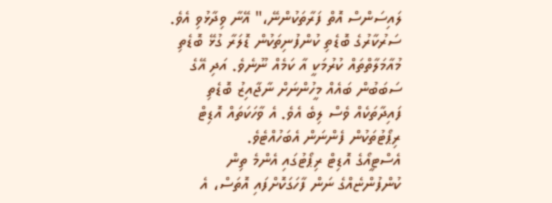ލައިސަންސް އޮތް ފަރާތަކުންނޭ،" އޭނާ ވިދާޅުވި އެވެ.
ސަރުކާރުގެ ބޮޑެތި ކުންފުނިތަކުން ޑޮލަރާ ގުޅޭ ބޮޑެތި މުއާމަލާތްތައް ކުރުމަކީ އާ ކަމެއް ނޫނެވެ. އަދި އޭގެ ސަބަބުން ބައެއް މީހުންނަށް ނާޖާއިޒު ބޮޑެތި ފައިދާތަކެއް ވެސް ލިބެ އެވެ. އެ ވާހަކަތައް އޮޑިޓް ރިޕޯޓުތަކުން ފެންނަން އެބަހުއްޓެވެ.
އެސްޓީއޯގެ އޮޑިޓް ރިޕޯޓުގައި އެންމެ ތިން ކުންފުންޏެއްގެ ނަން ފާހަގަކޮށްފައި އޮތަސް، އެ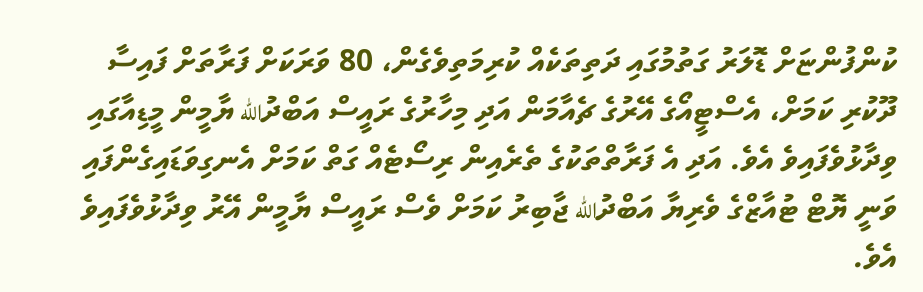ކުންފުންޏަށް ޑޮލަރު ގަތުމުގައި ދަތިތަކެއް ކުރިމަތިވެގެން، 80 ވަރަކަށް ފަރާތަށް ފައިސާ ދޫކުރި ކަމަށް، އެސްޓީއޯގެ އޭރުގެ ޗެއާމަން އަދި މިހާރުގެ ރައީސް އަބްދުالله ޔާމީން މީޑިއާގައި ވިދާޅުވެފައިވެ އެވެ. އަދި އެ ފަރާތްތަކުގެ ތެރެއިން ރިސޯޓެއް ގަތް ކަމަށް އެނގިވަޑައިގެންފައި ވަނީ ޔޮޓް ޓުއާޒްގެ ވެރިޔާ އަބްދުالله ޖާބިރު ކަމަށް ވެސް ރައީސް ޔާމީން އޭރު ވިދާޅުވެފައިވެ އެވެ.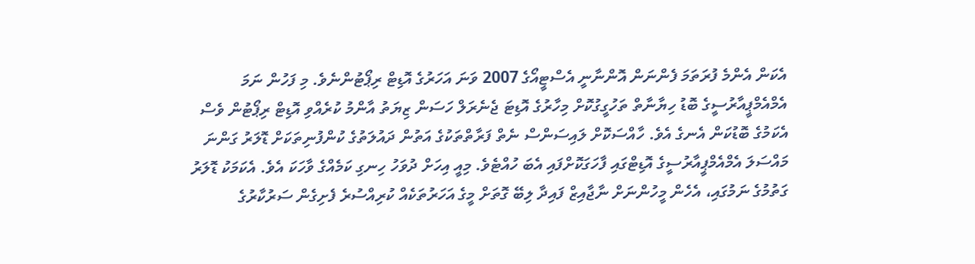އެކަން އެންމެ ފުރަތަމަ ފެންނަން އޮންނާނީ އެސްޓީއޯގެ 2007 ވަނަ އަހަރުގެ އޮޑިޓް ރިޕޯޓުންނެވެ. މި ފަހުން ނަމަ އެމްއެމްޕީއާރުސީގެ ބޮޑު ހިޔާނާތް ތަހުގީގުކޮށް މިހާރުގެ އޮޑިޓަ ޖެނެރަލް ހަސަން ޒިޔަތު އާންމު ކުރެއްވި އޮޑިޓް ރިޕޯޓުން ވެސް އެކަމުގެ ބޮޑުކަން އެނގެ އެވެ. ހާއްސަކޮށް ލައިސަންސް ނެތް ފަރާތްތަކުގެ އަތުން ދައުލަތުގެ ކުންފުނިތަކަށް ޑޮލަރު ގަންނަ މައްސަލަ އެމްއެމްޕީއާރުސީގެ އޮޑިޓްގައި ފާހަގަކޮށްފައި އެބަ ހުއްޓެވެ. މިއީ އިހަށް ދުވަހު ހިނގި ކަމެއްގެ ވާހަކަ އެވެ. އެކަމަކު ޑޮލަރު ގަތުމުގެ ނަމުގައި، އެހެން މީހުންނަށް ނާޖާއިޒް ފައިދާ ލިބޭ ގޮތަށް މީގެ އަހަރުތަކެއް ކުރިއްސުރެ ފެށިގެން ސަރުކާރުގެ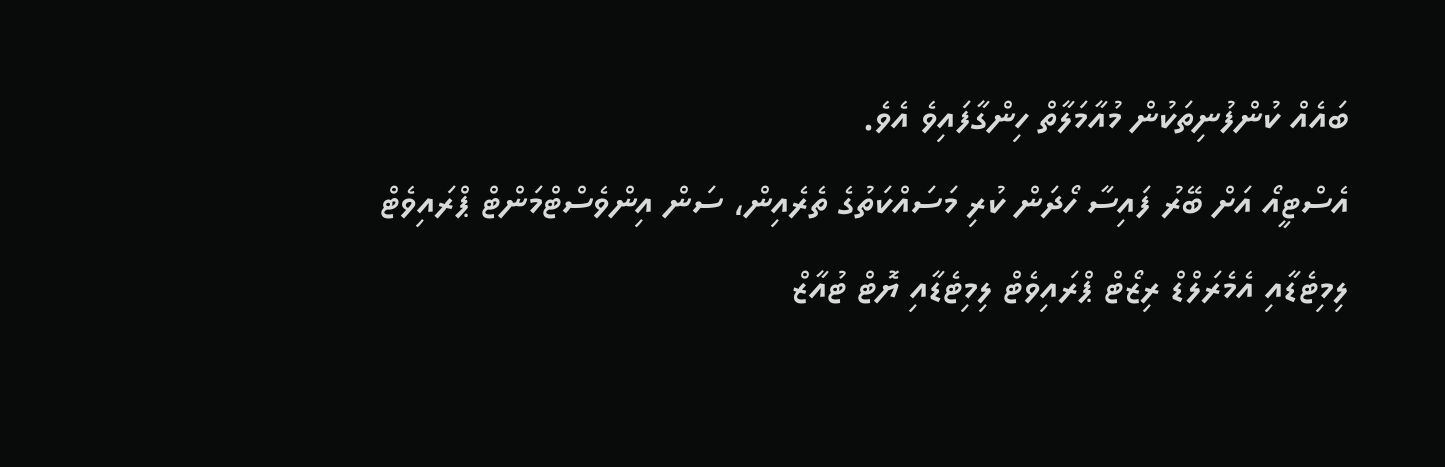ބައެއް ކުންފުނިތަކުން މުއާމަލާތް ހިންގާފައިވެ އެވެ.
އެސްޓީއޯ އަށް ބޭރު ފައިސާ ހޯދަން ކުރި މަސައްކަތުގެ ތެރެއިން، ސަން އިންވެސްޓްމަންޓް ޕްރައިވެޓް ލިމިޓެޑާއި އެމެރަލްޑް ރިޒޯޓް ޕްރައިވެޓް ލިމިޓެޑާއި ޔޮޓް ޓުއާޒް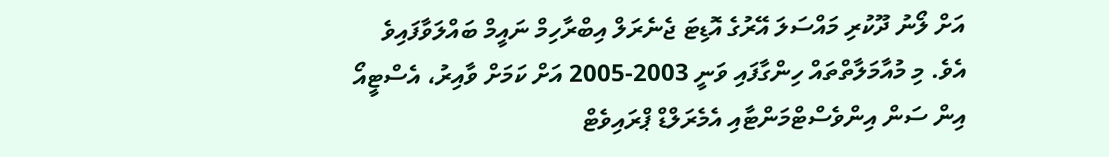އަށް ލޯނު ދޫކުރި މައްސަލަ އޭރުގެ އޮޑިޓަ ޖެނެރަލް އިބްރާހިމް ނައީމް ބައްލަވާފައިވެ އެވެ. މި މުއާމަލާތްތައް ހިންގާފައި ވަނީ 2003-2005 އަށް ކަމަށް ވާއިރު، އެސްޓީއޯ އިން ސަން އިންވެސްޓްމަންޓާއި އެމެރަލްޑް ޕްރައިވެޓް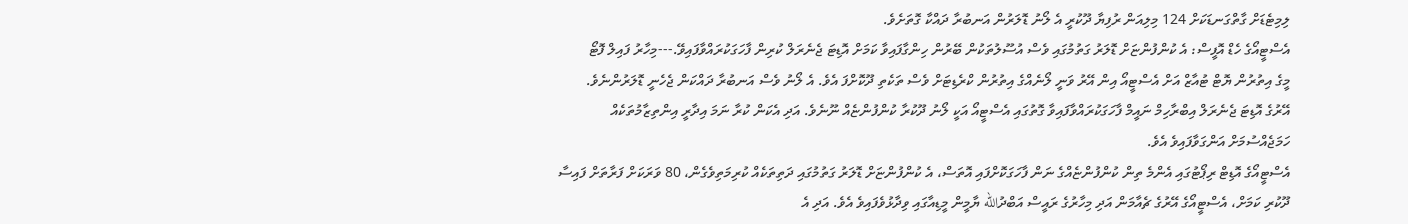ލިމިޓެޑަށް ގާތްގަނޑަކަށް 124 މިލިއަން ރުފިޔާ ދޫކުރީ އެ ލޯނު ޑޮލަރުން އަނބުރާ ދައްކާ ގޮތަށެވެ.
އެސްޓީއޯގެ ހެޑް އޮފީސް: އެ ކުންފުންޏަށް ޑޮލަރު ގަތުމުގައި ވެސް އުސޫލުތަކުން ބޭރުން ހިންގާފައިވާ ކަމަށް އޮޑިޓަ ޖެނެރަލް ކުރިން ފާހަގަކުރައްވާފައިވޭ.---މިހާރު ފައިލް ފޮޓޯ
މީގެ އިތުރުން ޔޮޓް ޓުއާޒް އަށް އެސްޓީއޯ އިން އޭރު ވަނީ ލޯނެއްގެ އިތުރުން ކްރެޑިޓަށް ވެސް ތަކެތި ދޫކޮށްފަ އެވެ. އެ ލޯނު ވެސް އަނބުރާ ދައްކަން ޖެހެނީ ޑޮލަރުންނެވެ.
އޭރުގެ އޮޑިޓަ ޖެނެރަލް އިބްރާހިމް ނައީމް ފާހަގަކުރައްވާފައިވާ ގޮތުގައި އެސްޓީއޯ އަކީ ލޯނު ދޫކުރާ ކުންފުންޏެއް ނޫނެވެ. އަދި އެކަން ކުރާ ނަމަ އިދާރީ އިންތިޒާމުތަކެއް ހަމަޖެއްސުމަށް އަންގަވާފައިވެ އެވެ.
އެސްޓީއޯގެ އޮޑިޓް ރިޕޯޓުގައި އެންމެ ތިން ކުންފުންޏެއްގެ ނަން ފާހަގަކޮށްފައި އޮތަސް، އެ ކުންފުންޏަށް ޑޮލަރު ގަތުމުގައި ދަތިތަކެއް ކުރިމަތިވެގެން، 80 ވަރަކަށް ފަރާތަށް ފައިސާ ދޫކުރި ކަމަށް، އެސްޓީއޯގެ އޭރުގެ ޗެއާމަން އަދި މިހާރުގެ ރައީސް އަބްދުالله ޔާމީން މީޑިއާގައި ވިދާޅުވެފައިވެ އެވެ. އަދި އެ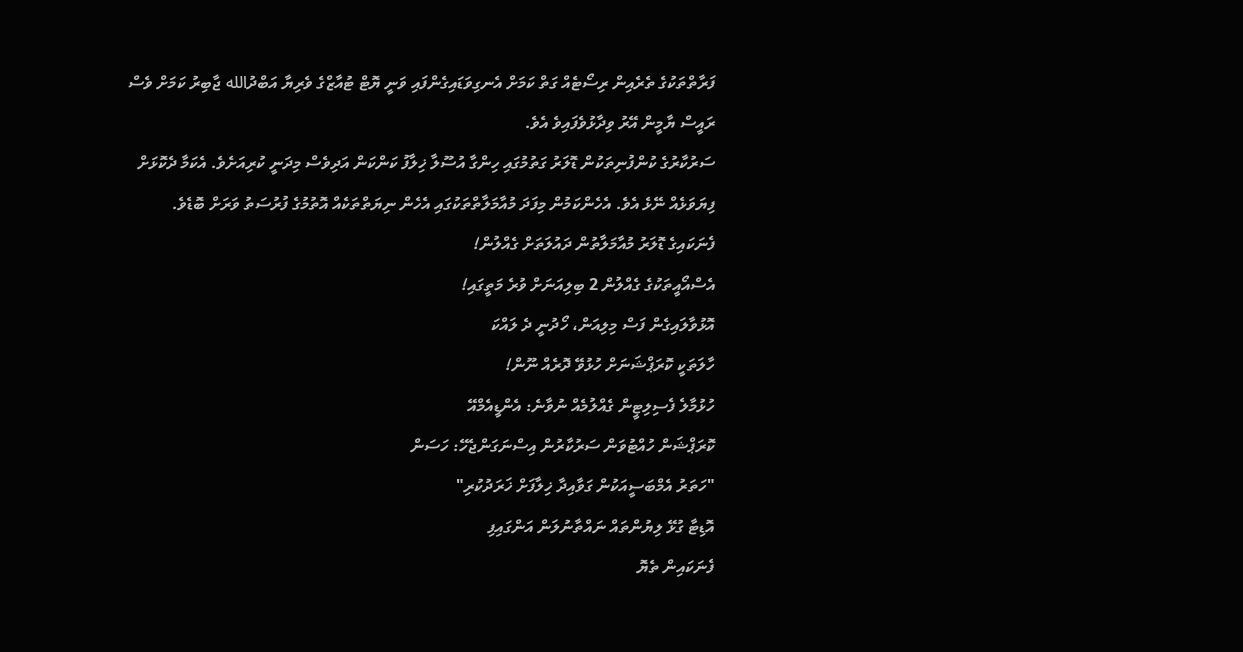ފަރާތްތަކުގެ ތެރެއިން ރިސޯޓެއް ގަތް ކަމަށް އެނގިވަޑައިގެންފައި ވަނީ ޔޮޓް ޓުއާޒްގެ ވެރިޔާ އަބްދުالله ޖާބިރު ކަމަށް ވެސް ރައީސް ޔާމީން އޭރު ވިދާޅުވެފައިވެ އެވެ.
ސަރުކާރުގެ ކުންފުނިތަކުން ޑޮލަރު ގަތުމުގައި ހިންގާ އުސޫލާ ޚިލާފު ކަންކަން އަދިވެސް މިދަނީ ކުރިއަށެވެ. އެކަމާ ދެކޮޅަށް ފިޔަވަޅެއް ނޭޅެ އެވެ. އެހެންކަމުން މިފަދަ މުއާމަލާތްތަކުގައި އެހެން ނިޔަތްތަކެއް އޮތުމުގެ ފުރުސަތު ވަރަށް ބޮޑެވެ.
ފެނަކައިގެ ޑޮލަރު މުއާމަލާތުން ދައުލަތަށް ގެއްލުން!
އެސްއޯއީތަކުގެ ގެއްލުން 2 ބިލިއަނަށް ވުރެ މަތީގައި!
އޮޅުވާލައިގެން ފަސް މިލިއަން، ހޯދުނީ ދެ ލައްކަ
ހާލަތަކީ ކޮރަޕްޝަނަށް ހުޅުވޭ ދޮރެއް ނޫން!
ހުޅުމާލެ ފެސިލިޓީން ގެއްލުމެއް ނުވާނެ: އެންޑީއެމްއޭ
ކޮރަޕްޝަން ހުއްޓުވަން ސަރުކާރުން އިސްނަގަންޖެހޭ: ހަސަން
"ހަތަރު އެމްބަސީއަކުން ގަވާއިދާ ޚިލާފަށް ޚަރަދުކުރި"
އޮޑިޓާ ގުޅޭ ލިޔުންތައް ނައްތާނުލަން އަންގައިފި
ފެނަކައިން ތެޔޮ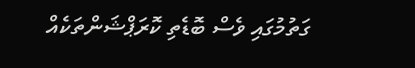ގަތުމުގައި ވެސް ބޮޑެތި ކޮރަޕްޝަންތަކެއް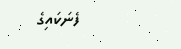ފެނަކައިގެ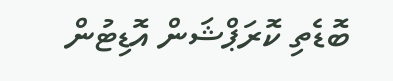ބޮޑެތި ކޮރަޕްޝަން އޮޑިޓުން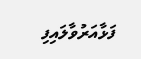ފަޅާއަރުވާލައިފި